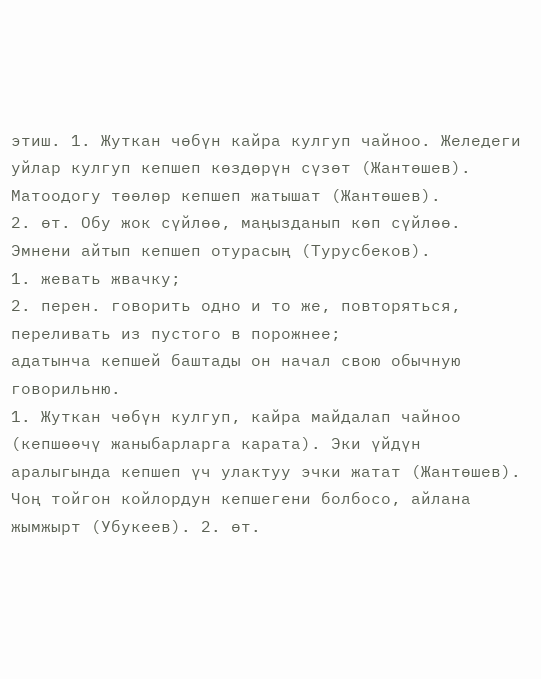этиш. 1. Жуткан чөбүн кайра кулгуп чайноо. Желедеги уйлар кулгуп кепшеп көздөрүн сүзөт (Жантөшев). Матоодогу төөлөр кепшеп жатышат (Жантөшев).
2. өт. Обу жок сүйлөө, маңызданып көп сүйлөө. Эмнени айтып кепшеп отурасың (Турусбеков).
1. жевать жвачку;
2. перен. говорить одно и то же, повторяться, переливать из пустого в порожнее;
адатынча кепшей баштады он начал свою обычную говорильню.
1. Жуткан чөбүн кулгуп, кайра майдалап чайноо (кепшөөчү жаныбарларга карата). Эки үйдүн аралыгында кепшеп үч улактуу эчки жатат (Жантөшев). Чоң тойгон койлордун кепшегени болбосо, айлана жымжырт (Убукеев). 2. өт.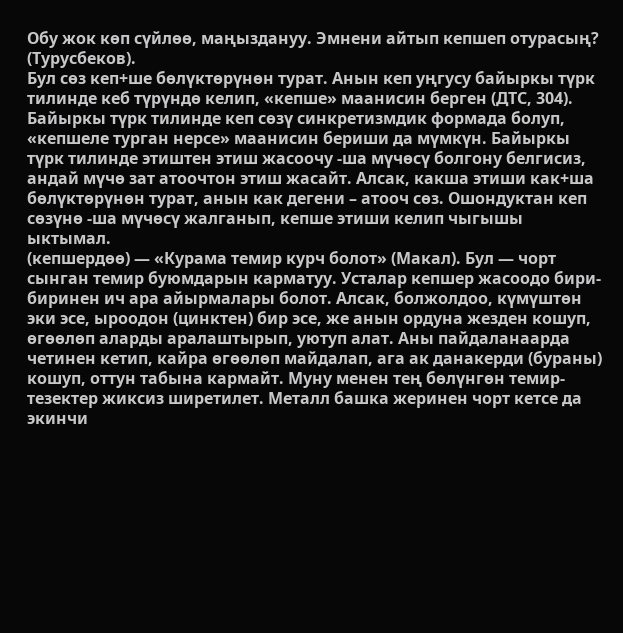Обу жок көп сүйлөө, маңыздануу. Эмнени айтып кепшеп отурасың? (Турусбеков).
Бул сөз кеп+ше бөлүктөрүнөн турат. Анын кеп уңгусу байыркы түрк тилинде кеб түрүндө келип, «кепше» маанисин берген (ДТС, 304). Байыркы түрк тилинде кеп сөзү синкретизмдик формада болуп, «кепшеле турган нерсе» маанисин бериши да мүмкүн. Байыркы түрк тилинде этиштен этиш жасоочу -ша мүчөсү болгону белгисиз, андай мүчө зат атоочтон этиш жасайт. Алсак, какша этиши как+ша бөлүктөрүнөн турат, анын как дегени – атооч сөз. Ошондуктан кеп сөзүнө -ша мүчөсү жалганып, кепше этиши келип чыгышы ыктымал.
(кепшердөө) — «Курама темир курч болот» (Макал). Бул — чорт сынган темир буюмдарын карматуу. Усталар кепшер жасоодо бири-биринен ич ара айырмалары болот. Алсак, болжолдоо, күмүштөн эки эсе, ыроодон (цинктен) бир эсе, же анын ордуна жезден кошуп, өгөөлөп аларды аралаштырып, уютуп алат. Аны пайдаланаарда четинен кетип, кайра өгөөлөп майдалап, ага ак данакерди (бураны) кошуп, оттун табына кармайт. Муну менен тең бөлүнгөн темир-тезектер жиксиз ширетилет. Металл башка жеринен чорт кетсе да экинчи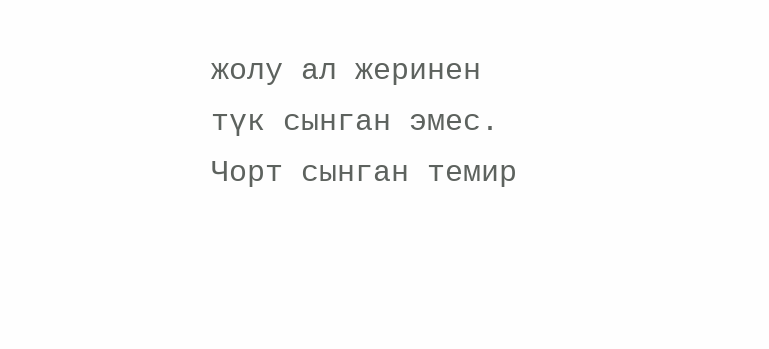жолу ал жеринен түк сынган эмес.
Чорт сынган темир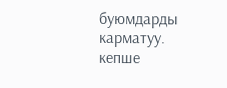буюмдарды карматуу.
кепше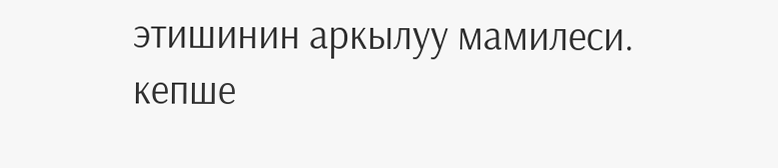этишинин аркылуу мамилеси.
кепше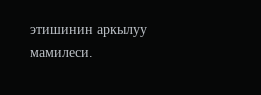этишинин аркылуу мамилеси.